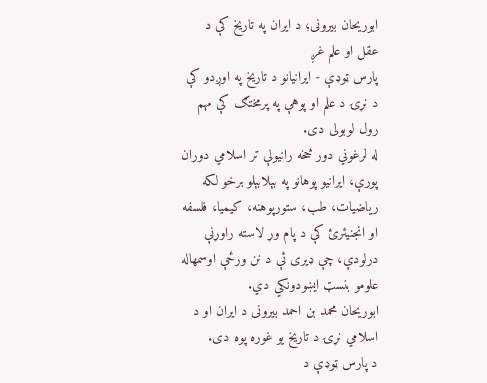ابوریحان بیرونی؛ د ایران په تاریخ کې د عقل او علم غږ
پارس ټوډې - ایرانیانو د تاریخ په اوږدو کې د نړۍ د علم او پوهې په پرمختګ کې مهم رول لوبولی دی.
له لرغوني دور څخه رانیولې تر اسلامي دوران پورې، ایرانیو پوهانو په بېلابېلو برخو لکه ریاضیات، طب، ستورپوهنه، کیمیا، فلسفه او انجنیئرئ کې د پام وړ لاسته راوړنې درلودې، چې ډیری ئې د نن ورځې اوسمهاله علومو بنسټ ایښودونکي دي.
ابوریحان محمد بن احمد بیرونی د ایران او د اسلامي نړۍ د تاریخ یو غوره پوه دی.
د پارس ټوډې د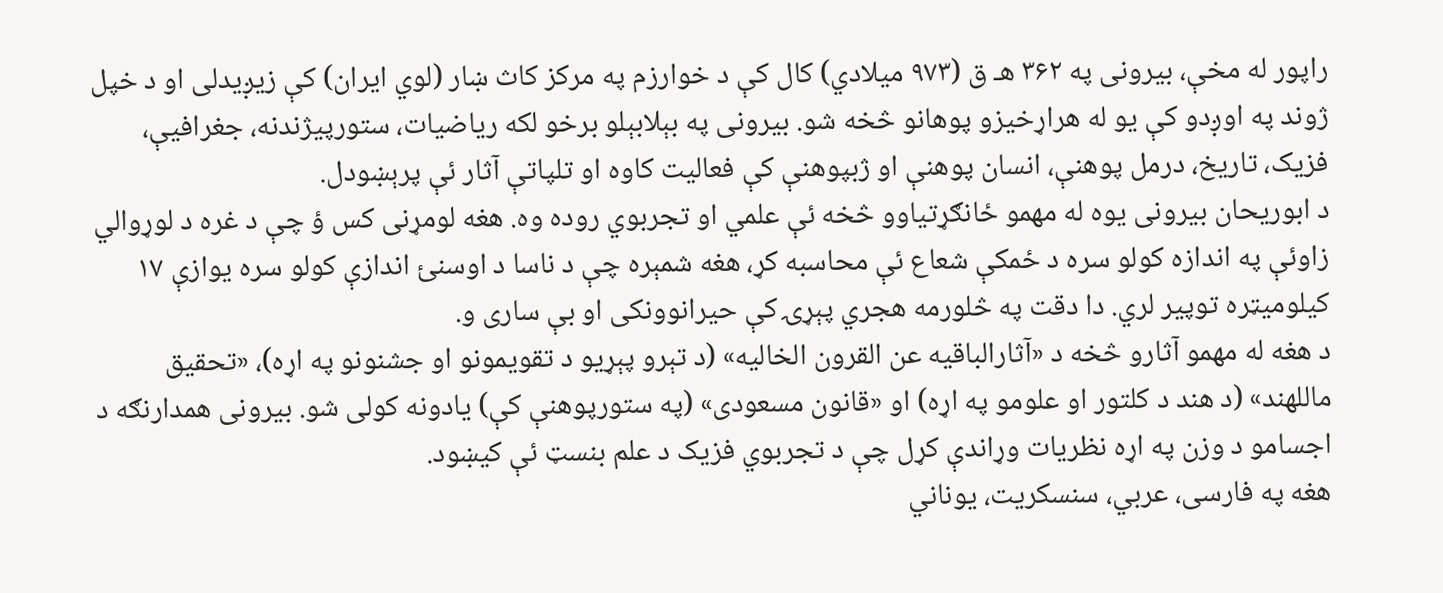راپور له مخې، بیرونی په ۳۶۲ هـ ق (۹۷۳ میلادي) کال کې د خوارزم په مرکز کاث ښار (لوي ایران) کې زیږیدلی او د خپل ژوند په اوږدو کې یو له هراړخیزو پوهانو څخه شو. بیرونی په بېلابېلو برخو لکه ریاضیات، ستورپيژندنه، جغرافیې، فزیک، تاریخ، درمل پوهنې، انسان پوهنې او ژبپوهنې کې فعالیت کاوه او تلپاتې آثار ئې پرېښودل.
د ابوریحان بیرونی یوه له مهمو ځانګړتیاوو څخه ئې علمي او تجربوي روده وه. هغه لومړنی کس ؤ چې د غره د لوړوالي زاوئې په اندازه کولو سره د ځمکې شعاع ئې محاسبه کړ، هغه شمېره چې د ناسا د اوسنئ اندازې کولو سره یوازې ۱۷ کیلوميټره توپیر لري. دا دقت په څلورمه هجري پېړۍ کې حیرانوونکی او بې ساری و.
د هغه له مهمو آثارو څخه د «آثارالباقیه عن القرون الخالیه» (د تېرو پېړیو د تقویمونو او جشنونو په اړه)، «تحقیق ماللهند» (د هند د کلتور او علومو په اړه) او «قانون مسعودی» (په ستورپوهنې کې) یادونه کولی شو. بیرونی همدارنګه د اجسامو د وزن په اړه نظریات وړاندې کړل چې د تجربوي فزیک د علم بنسټ ئې کیښود.
هغه په فارسی، عربي، سنسکریت، یوناني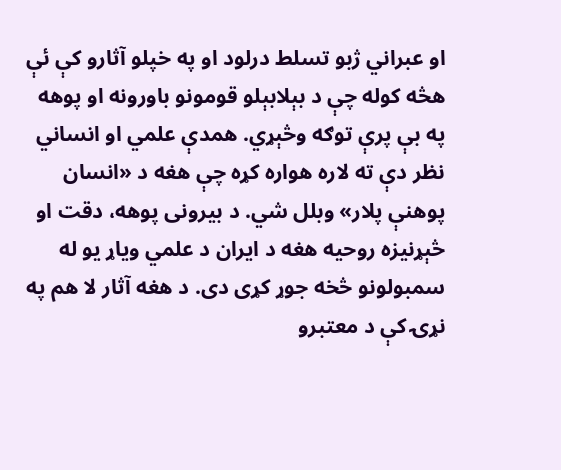او عبراني ژبو تسلط درلود او په خپلو آثارو کې ئې هڅه کوله چې د بېلابېلو قومونو باورونه او پوهه په بې پرې توګه وڅېړي. همدې علمي او انساني نظر دې ته لاره هواره کړه چې هغه د «انسان پوهنې پلار» وبلل شي. د بیرونی پوهه، دقت او څېړنیزه روحیه هغه د ایران د علمي ویاړ یو له سمبولونو څخه جوړ کړی دی. د هغه آثار لا هم په نړۍ کې د معتبرو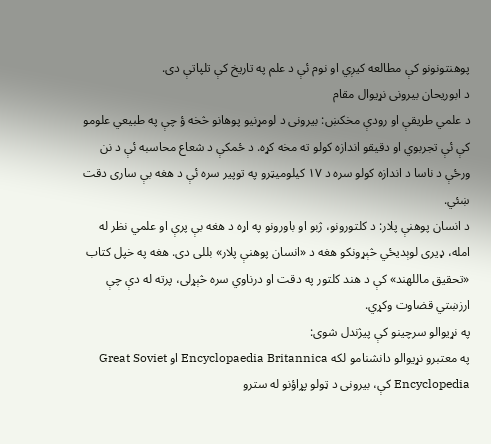پوهنتونونو کې مطالعه کیږي او نوم ئې د علم په تاریخ کې تلپاتې دی.
د ابوریحان بیرونی نړیوال مقام
د علمي طریقې او رودې مخکښ: بیرونی د لومړنیو پوهانو څخه ؤ چې په طبیعي علومو کې ئې تجربوي او دقیقو اندازه کولو ته مخه کړه. د ځمکې د شعاع محاسبه ئې د نن ورځې د ناسا د اندازه کولو سره د ۱۷ کیلوميټرو په توپیر سره ئې د هغه بې ساری دقت ښئي.
د انسان پوهنې پلار: د کلتورونو، ژبو او باورونو په اړه د هغه بې پرې او علمي نظر له امله، ډیری لوېدیځي څېړونکو هغه د «انسان پوهنې پلار» بللی دی. هغه په خپل کتاب «تحقیق ماللهند» کې د هند کلتور په دقت او درناوي سره څېړلی، پرته له دې چې ارزښتي قضاوت وکړي.
په نړیوالو سرچینو کې پیژندل شوی:
په معتبرو نړیوالو دانشنامو لکه Encyclopaedia Britannica او Great Soviet Encyclopedia کې، بیرونی د ټولو پړاؤنو له سترو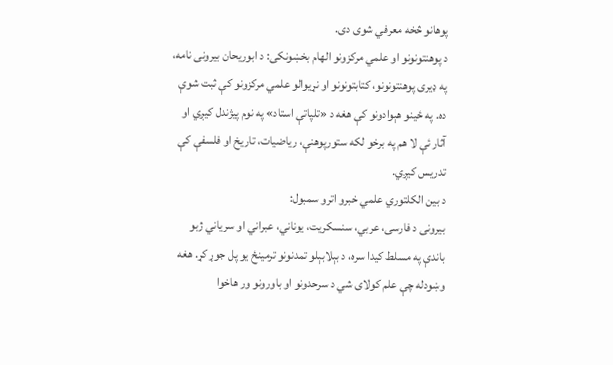پوهانو څخه معرفي شوی دی.
د پوهنتونونو او علمي مرکزونو الهام بخښونکی: د ابوریحان بیرونی نامه، په ډیری پوهنتونونو، کتابتونونو او نړیوالو علمي مرکزونو کې ثبت شوې ده. په ځینو هېوادونو کې هغه د «تلپاتې استاد» په نوم پیژندل کیږي او آثار ئې لا هم په برخو لکه ستورپوهنې، ریاضیات، تاریخ او فلسفې کې تدریس کیږي.
د بین الکلتوري علمي خبرو اترو سمبول:
بیرونی د فارسی، عربي، سنسکریت، یوناني، عبراني او سریاني ژبو باندې په مسلط کیدا سره، د بېلابېلو تمدنونو ترمینځ یو پل جوړ کړ. هغه وښودله چې علم کولای شي د سرحدونو او باورونو ور هاخوا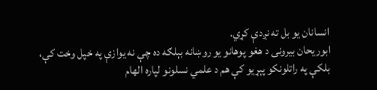انسانان یو بل ته نږدې کړي.
ابوریحان بیرونی د هغو پوهانو یو روښانه بېلګه ده چې نه یوازې په خپل وخت کې، بلکې په راتلونکو پېړیو کې هم د علمي نسلونو لپاره الهام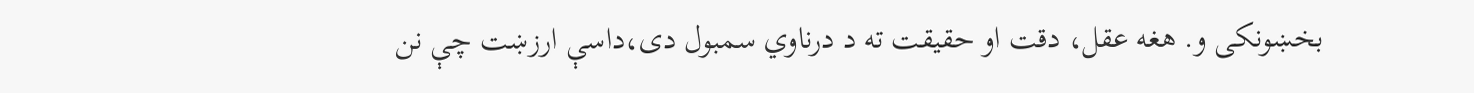بخښونکی و. هغه عقل، دقت او حقیقت ته د درناوي سمبول دی،داسې ارزښت چې نن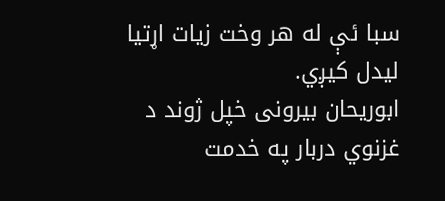سبا ئې له هر وخت زیات اړتیا لیدل کیږي.
ابوریحان بیرونی خپل ژوند د غزنوي دربار په خدمت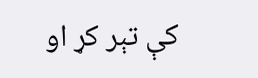کې تېر کړ او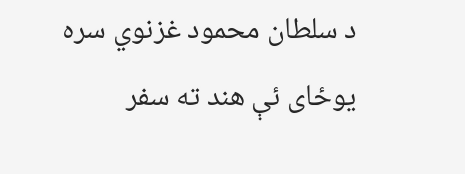د سلطان محمود غزنوي سره یوځای ئې هند ته سفر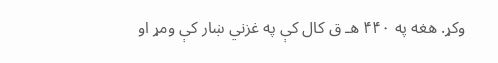وکړ. هغه په ۴۴۰ هـ ق کال کې په غزني ښار کې ومړ او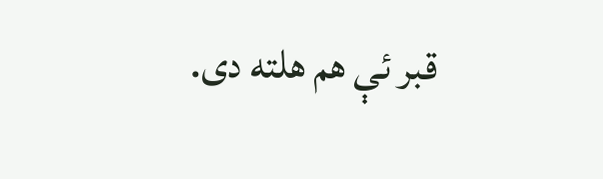قبر ئې هم هلته دی.